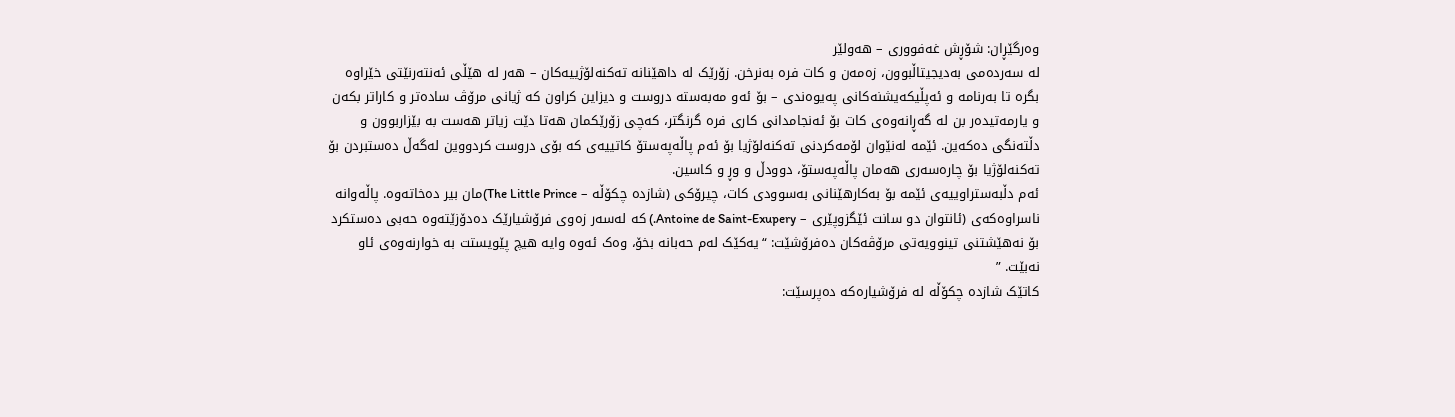وەرگێڕان: شۆڕش غەفووری – هەولێر
لە سەردەمی بەدیجیتاڵبوون، زەمەن و کات فرە بەنرخن. زۆرێک لە داهێنانە تەکنەلۆژییەکان – هەر لە هێڵی ئەنتەرنێتی خێراوە بگرە تا بەرنامە و ئەپڵیکەیشنەکانی پەیوەندی – بۆ ئەو مەبەستە دروست و دیزاین کراون کە ژیانی مرۆڤ سادەتر و کاراتر بکەن و یارمەتیدەر بن لە گەڕانەوەی کات بۆ ئەنجامدانی کاری فرە گرنگتر، کەچی زۆرێکمان هەتا دێت زیاتر هەست بە بێزاربوون و دڵتەنگی دەکەین. ئێمە لەنێوان لۆمەکردنی تەکنەلۆژیا بۆ ئەم پاڵەپەستۆ کاتییەی کە بۆی دروست کردووین لەگەڵ دەستبردن بۆ تەکنەلۆژیا بۆ چارەسەری هەمان پاڵەپەستۆ، دوودڵ و وڕ و کاسین.
ئەم دڵبەستراوییەی ئێمە بۆ بەکارهێنانی بەسوودی کات، چیرۆکی (شازده چکۆڵە – The Little Prince)مان بیر دەخاتەوە. پاڵەوانە ناسراوەکەی (ئانتوان دو سانت ئێگزوپێری – Antoine de Saint-Exupery.) کە لەسەر زەوی فرۆشیارێک دەدۆزێتەوە حەبی دەستکرد بۆ نەهێشتنی تینوویەتی مرۆڤەکان دەفرۆشێت: “یەکێک لەم حەبانە بخۆ، وەک ئەوە وایە هیچ پێویستت بە خوارنەوەی ئاو نەبێت. ”
کاتێک شازدە چکۆڵە لە فرۆشیارەکە دەپرسێت: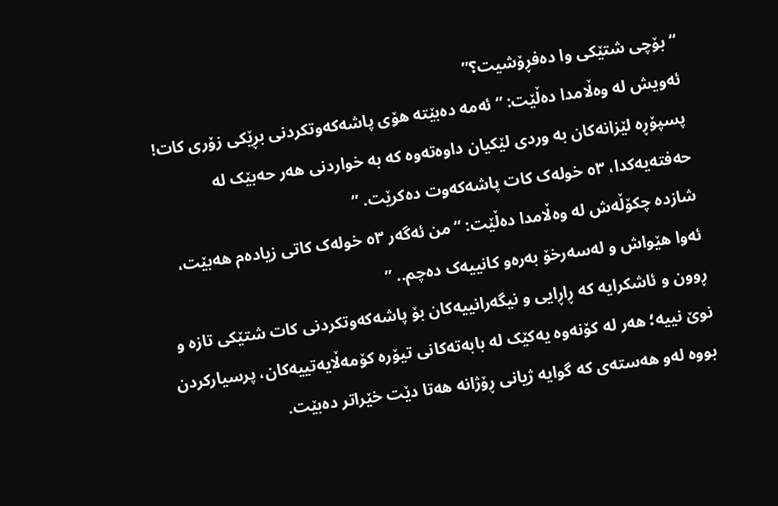“بۆچی شتێکی وا دەفڕۆشیت؟”
ئەویش لە وەڵامدا دەڵێت: “ئەمە دەبێتە هۆی پاشەکەوتکردنی بڕێکی زۆری کات! پسپۆڕە لێزانەکان بە وردی لێکیان داوەتەوە کە بە خواردنی هەر حەبێک لە حەفتەیەکدا، ٥٣ خولەک کات پاشەکەوت دەکرێت. ”
شازدە چکۆڵەش لە وەڵامدا دەڵێت: “من ئەگەر ٥٣ خولەک کاتی زیادەم هەبێت، ئەوا هێواش و لەسەرخۆ بەرەو کانییەک دەچم.. ”
ڕوون و ئاشکرایە کە ڕاڕایی و نیگەرانییەکان بۆ پاشەکەوتکردنی کات شتێکی تازە و نوێ نییە؛ هەر لە کۆنەوە یەکێک لە بابەتەکانی تیۆرە کۆمەڵایەتییەکان، پرسیارکردن بووە لەو هەستەی کە گوایە ژیانی ڕۆژانە هەتا دێت خێراتر دەبێت.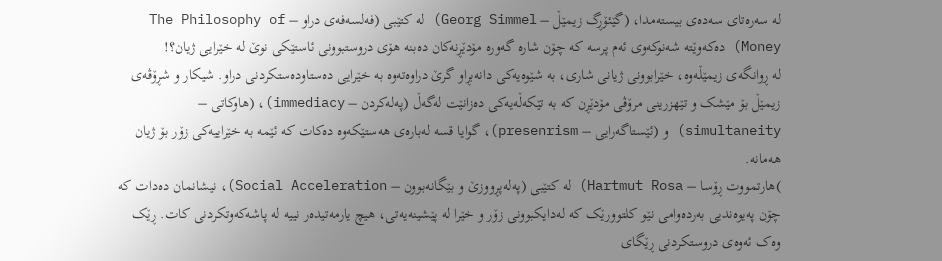لە سەرەتای سەدەی بیستەمدا، (گێئۆڕگ زیمێڵ – Georg Simmel) لە کتێبی (فەلسەفەی دراو – The Philosophy of Money) دەکەوێتە شەنوکەوی ئەم پرسە کە چۆن شارە گەورە مۆدێڕنەکان دەبنە هۆی دروستبوونی ئاستێکی نوێ لە خێرایی ژیان؟!
لە ڕوانگەی زیمێڵەوە، خێرابوونی ژیانی شاری، بە شێوەیەکی دانەبڕاو گرێ دراوەتەوە بە خێرایی دەستاودەستکردنی دراو. شیکار و شڕۆڤەی زیمێڵ بۆ مێشک و تێهزرینی مرۆڤی مۆدێڕن کە بە تێکەڵەیەکی دەزانێت لەگەڵ (پەلەکردن – immediacy)، (هاوکاتی – simultaneity) و (ئێستاگەرایی – presenrism)، گوایا قسە لەبارەی هەستێکەوە دەکات کە ئێمە بە خێراییەکی زۆر بۆ ژیان هەمانە.
)هارتمووت ڕۆسا – Hartmut Rosa) لە کتێبی (پەلەپڕووزێ و بێگانەبوون – Social Acceleration)، نیشانمان دەدات کە چۆن پەیوەندیی بەردەوامی نێو کلتوورێک کە لەدایکبوونی زۆر و خێرا لە پێشینەیەتی، هیچ یارمەتیدەر نییە لە پاشەکەوتکردنی کات. ڕێک وەک ئەوەی دروستکردنی ڕێگای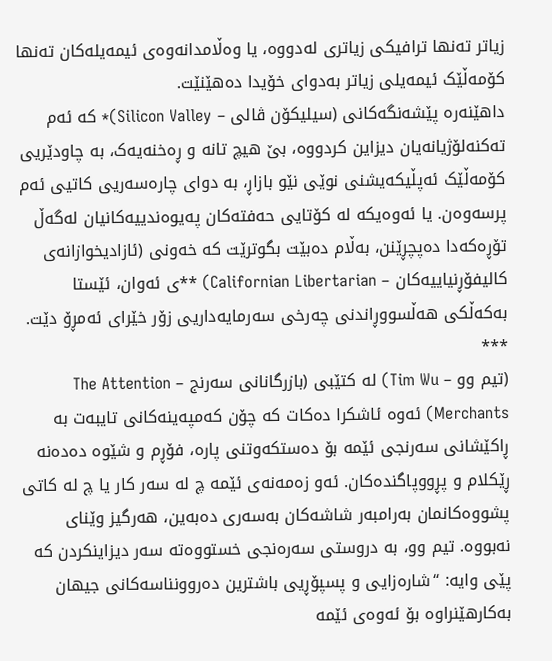زیاتر تەنها ترافیکی زیاتری لەدووە، یا وەڵامدانەوەی ئیمەیلەکان تەنها کۆمەڵێک ئیمەیلی زیاتر بەدوای خۆیدا دەهێنێت.
داهێنەرە پێشەنگەکانی (سیلیکۆن ڤالی – Silicon Valley)* کە ئەم تەکنەلۆژیانەیان دیزاین کردووە، بێ هیچ تانە و ڕەخنەیەک، بە چاودێریی کۆمەڵێک ئەپڵیکەیشنی نوێی نێو بازاڕ، بە دوای چارەسەریی کاتیی ئەم پرسەوەن. یا ئەوەیکە لە کۆتایی حەفتەکان پەیوەندییەکانیان لەگەڵ تۆڕەکەدا دەپچڕێنن، بەڵام دەبێت بگوترێت کە خەونی (ئازادیخوازانەی کالیفۆڕنیاییەکان – Californian Libertarian) **ی ئەوان، ئێستا بەکەڵکی هەڵسووڕاندنی چەرخی سەرمایەداریی زۆر خێرای ئەمڕۆ دێت. ***
(تیم وو – Tim Wu) لە کتێبی (بازرگانانی سەرنج – The Attention Merchants) ئەوە ئاشکرا دەکات کە چۆن کەمپەینەکانی تایبەت بە ڕاکێشانی سەرنجی ئێمە بۆ دەستکەوتنی پارە، فۆڕم و شێوە دەدەنە ڕێکلام و پڕووپاگندەکان. ئەو زەمەنەی ئێمە چ لە سەر کار یا چ لە کاتی پشووەکانمان بەرامبەر شاشەکان بەسەری دەبەین، هەرگیز وێنای نەبووە. تیم وو، بە دروستی سەرەنجی خستووەتە سەر دیزاینکردن کە پێی وایە: “شارەزایی و پسپۆڕیی باشترین دەروونناسەکانی جیهان بەکارهێنراوە بۆ ئەوەی ئێمە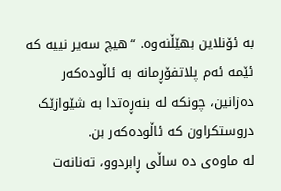بە ئۆنلاین بهێڵنەوە. “هیچ سەیر نییە کە ئێمە ئەم پلاتفۆڕمانە بە ئاڵودەکەر دەزانین، چونکە لە بنەڕەتدا بە شێوازێک دروستکراون کە ئاڵودەکەر بن.
لە ماوەی دە ساڵی ڕابردوو، تەنانەت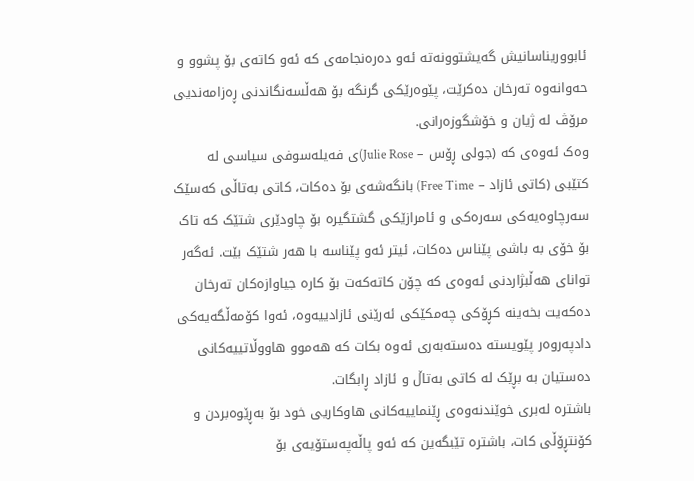ئابووریناسانیش گەیشتوونەتە ئەو دەرەنجامەی کە ئەو کاتەی بۆ پشوو و حەوانەوە تەرخان دەکرێت، پێوەرێکی گرنگە بۆ هەڵسەنگاندنی ڕەزامەندیی مرۆڤ لە ژیان و خۆشگوزەرانی.
وەک ئەوەی کە (جولی ڕۆس – Julie Rose)ی فەیلەسوفی سیاسی لە کتێبی (کاتی ئازاد – Free Time) بانگەشەی بۆ دەکات، کاتی بەتاڵی کەسێک سەرچاوەیەکی سەرەکی و ئامرازێکی گشتگیرە بۆ چاودێری شتێک کە تاک بۆ خۆی بە باشی پێناس دەکات، ئیتر ئەو پێناسە با هەر شتێک بێت. ئەگەر توانای هەڵبژاردنی ئەوەی کە چۆن کاتەکەت بۆ کارە جیاوازەکان تەرخان دەکەیت بخەینە کڕۆکی چەمکێکی ئەرێنی ئازادییەوە، ئەوا کۆمەڵگەیەکی دادپەروەر پێویستە دەستەبەری ئەوە بکات کە هەموو هاووڵاتییەکانی دەستیان بە بڕێک لە کاتی بەتاڵ و ئازاد ڕابگات.
باشترە لەبری خوێندنەوەی ڕێنماییەکانی هاوکاریی خود بۆ بەڕێوەبردن و کۆنتڕۆڵی کات، باشترە تێبگەین کە ئەو پاڵەپەستۆیەی بۆ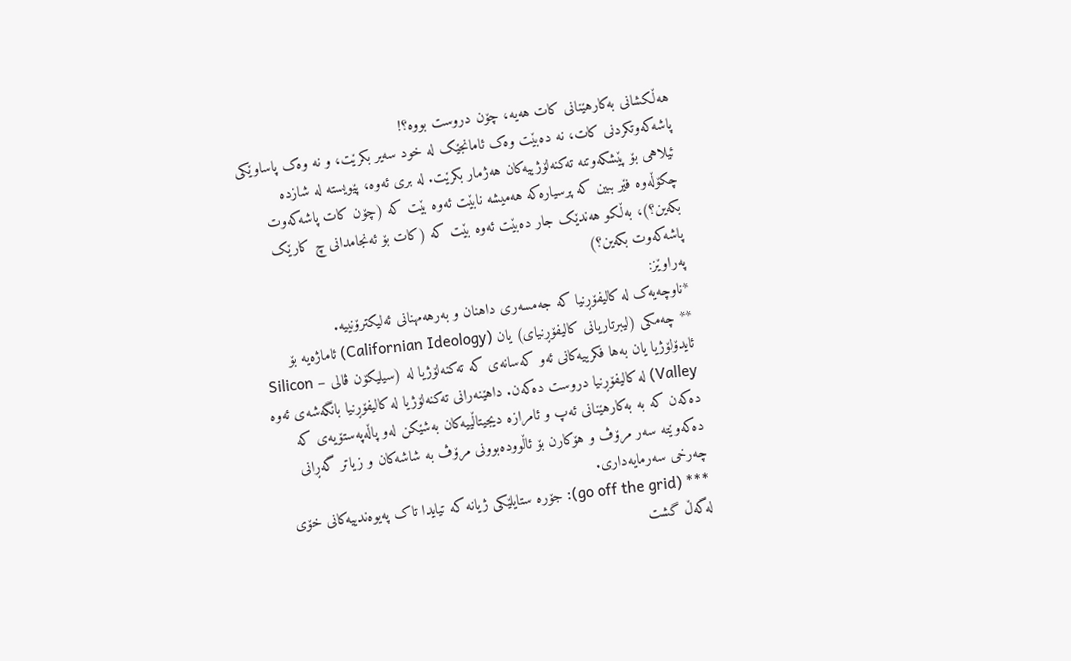هەڵکشانی بەکارهێنانی کات هەیە، چۆن دروست بووە؟!
پاشەکەوتکردنی کات، نە دەبێت وەک ئامانجێک لە خود سەیر بکرێت، و نە وەک پاساوێکی ئیلاهی بۆ پێشکەوتنە تەکنەلۆژییەکان هەژمار بکرێت. لە بری ئەوە، پێویستە لە شازدە چکۆڵەوە فێر ببین کە پرسیارەکە هەمیشە نابێت ئەوە بێت کە (چۆن کات پاشەکەوت بکەین؟)، بەڵکو هەندێک جار دەبێت ئەوە بێت کە (کات بۆ ئەنجامدانی چ کارێک پاشەکەوت بکەین؟)
پەراوێز:
*ناوچەیەک لە کالیفۆڕنیا کە جەمسەری داهنان و بەرهەمهنانی ئەلیکترۆنییە.
** چەمکی (لیبرتاریانی کالیفۆڕنیای) یان (Californian Ideology) ئاماژەیە بۆ ئایدۆلۆژیا یان بەها فکرییەکانی ئەو کەسانەی کە تەکنەلۆژیا لە (سیلیکۆن ڤالی – Silicon Valley) لە کالیفۆڕنیا دروست دەکەن. داهێنەرانی تەکنەلۆژیا لە کالیفۆڕنیا بانگەشەی ئەوە دەکەن کە بە بەکارهێنانی ئەپ و ئامرازە دیجیتاڵییەکان بەشێکن لەو پاڵەپەستۆیەی کە دەکەوێتە سەر مرۆڤ و هۆکارن بۆ ئاڵوودەبوونی مرۆڤ بە شاشەکان و زیاتر گەڕانی چەرخی سەرمایەداری.
*** (go off the grid): جۆرە ستایلێکی ژیانە کە تیایدا تاک پەیوەندییەکانی خۆی لەگەڵ گشت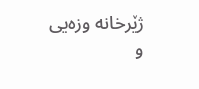ژێرخانە وزەیی و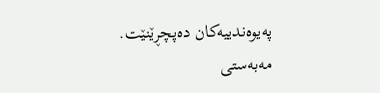پەیوەندییەکان دەپچڕێنێت. مەبەستی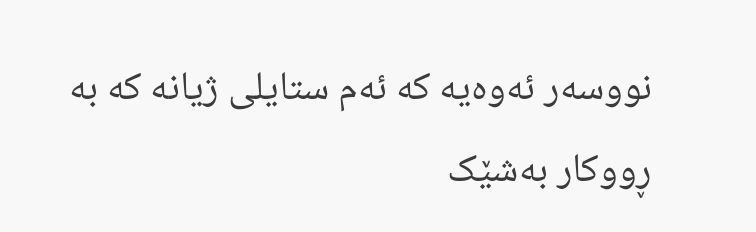نووسەر ئەوەیە کە ئەم ستایلی ژیانە کە بە ڕووکار بەشێک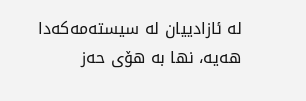لە ئازادییان لە سیستەمەکەدا هەیە، نها بە هۆی حەز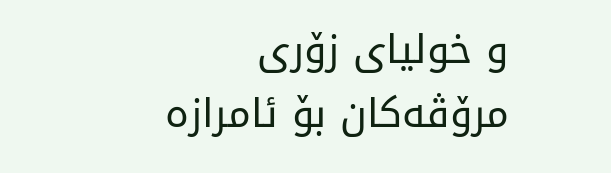و خولیای زۆری مرۆڤەکان بۆ ئامرازە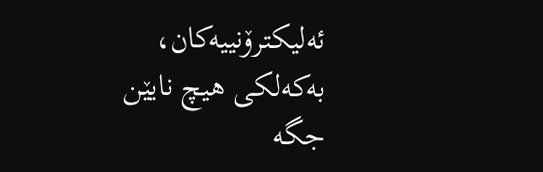ئەلیکترۆنییەکان، بەکەلکی هیچ نایێن جگە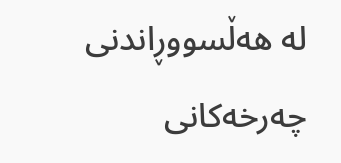لە هەڵسووڕاندنی چەرخەکانی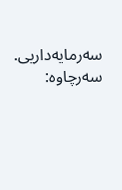سەرمایەداریی.
سەرچاوە: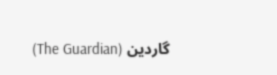گاردین (The Guardian)